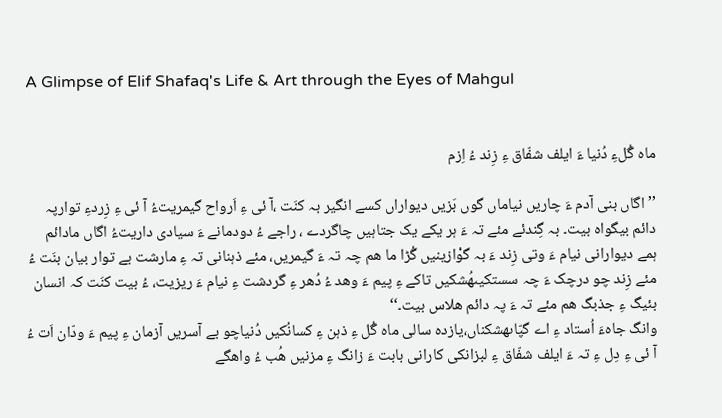A Glimpse of Elif Shafaq's Life & Art through the Eyes of Mahgul


ماہ گُلءِ دُنیا ءَ ایلف شفّاق ءِ زِند ءُ اِزم

’’اگاں بنی آدم ءَ چاریں نیاماں گوں بَزیں دیواراں کسے انگیر بہ کنَت ،آ ئی ءِ اَرواح گیمریتءُ آ ئی ءِ زِردءِ توارپہ دائم بیگواہ بیت۔ بہ گِندئے مئے تہ ءَ ہر یکے یک جتاہیں چاگردے ، راجے ءُ دودمانے ءَ سیادی داریتءُ اگاں مادائم ہمے دیوارانی نیام ءَ وتی زِند ءَ بہ گوْازینیں گُڑا ما ھم چہ تہ ءَ گیمریں، مئے ذہنانی تہ ءِ مارشت بے توار بیان بنَت ءُ مئے زِند چو درچک ءَ چہ سستکیںھُشکیں تاکے ءِ پیم ءَ وھد ءُ دُھر ءِ گردشت ءِ نیام ءَ ریزیت، ءُ بیت کنَت کہ انسان بئیگ ءِ جذبگ ھم مئے تہ ءَ پہ دائم ھلاس بیت۔‘‘
وانگ جاہءَ اُستاد ءِ اے گپّاںھشکناں،یازدہ سالی ماہ گُل ءِ ذہن ءِ کسانُکیں دُنیاچو بے آسریں آزمان ءِ پیم ءَ ودّان اَت ءُ آ ئی ءِ دِل ءِ تہ ءَ ایلف شفّاق ءِ لبزانکی کارانی بابت ءَ زانگ ءِ مزنیں ھُب ءُ واھگے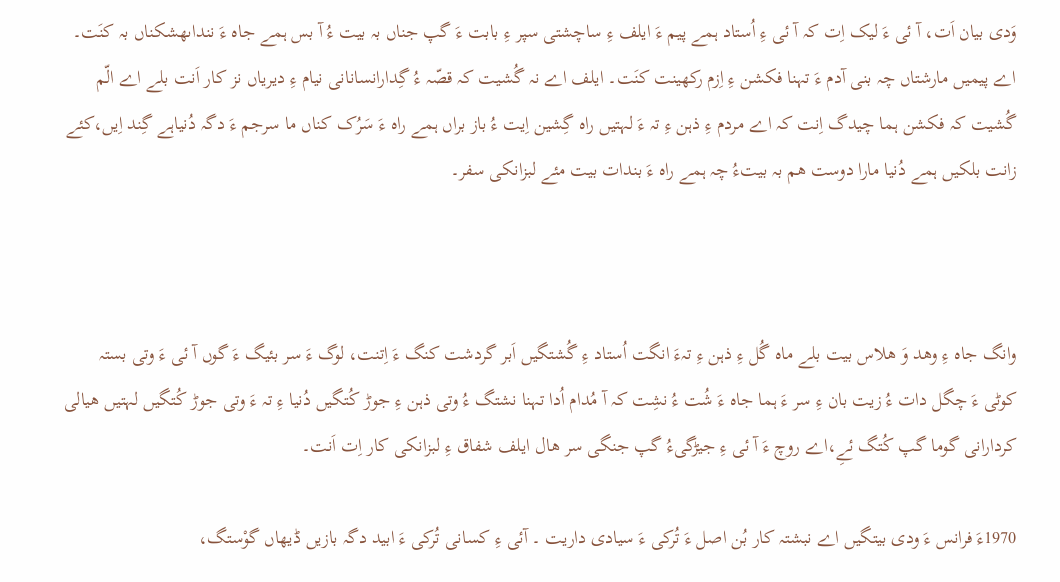وَدی بیان اَت، آ ئی ءَ لیک اِت کہ آ ئی ءِ اُستاد ہمے پیم ءَ ایلف ءِ ساچشتی سپر ءِ بابت ءَ گپ جناں بہ بیت ءُ آ بس ہمے جاہ ءَ ننداںھشکناں بہ کنَت۔
اے پیمیں مارشتاں چہ بنی آدم ءَ تہنا فکشن ءِ اِزم رکھینت کنَت۔ ایلف اے نہ گُشیت کہ قصّہ ءُ گِدارانسانانی نیام ءِ دیریاں نز کار اَنت بلے اے الّم گُشیت کہ فکشن ہما چیدگ اِنت کہ اے مردم ءِ ذہن ءِ تہ ءَ لہتیں راہ گِشین اِیت ءُ باز براں ہمے راہ ءَ سَرُک کناں ما سرجم ءَ دگہ دُنیاہے گِند اِیں،کئے زانت بلکیں ہمے دُنیا مارا دوست ھم بہ بیتءُ چہ ہمے راہ ءَ بندات بیت مئے لبزانکی سفر۔



وانگ جاہ ءِ وھد وَ ھلاس بیت بلے ماہ گُل ءِ ذہن ءِ تہءَ انگت اُستاد ءِ گُشتگیں اَبر گردشت کنگ ءَ اِتنت، لوگ ءَ سر بئیگ ءَ گوں آ ئی ءَ وتی بستہ کوٹی ءَ چگل دات ءُ زیت بان ءِ سر ءَ ہما جاہ ءَ شُت ءُ نشِت کہ آ مُدام اُدا تہنا نشتگ ءُ وتی ذہن ءِ جوڑ کُتگیں دُنیا ءِ تہ ءَ وتی جوڑ کُتگیں لہتیں ھیالی کردارانی گوما گپ کُتگ ئےِ،اے روچ ءَ آ ئی ءِ جیڑگیءُ گپ جنگی سر ھال ایلف شفاق ءِ لبزانکی کار اِت اَنت۔

1970ءَ فرانس ءَ ودی بیتگیں اے نبشتہ کار بُن اصل ءَ تُرکی ءَ سیادی داریت ۔ آئی ءِ کسانی تُرکی ءَ ابید دگہ بازیں ڈیھاں گوْستگ،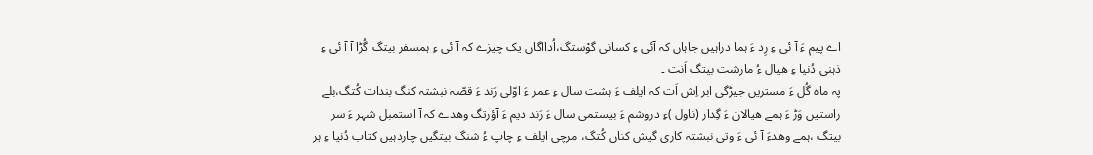اے پیم ءَ آ ئی ءِ رِد ءَ ہما دراہیں جاہاں کہ آئی ءِ کسانی گوْستگ،اُدااگاں یک چیزے کہ آ ئی ءِ ہمسفر بیتگ گُڑا آ آ ئی ءِ ذہنی دُنیا ءِ ھیال ءُ مارشت بیتگ اَنت ۔
پہ ماہ گُل ءَ مستریں جیڑگی ابر اِش اَت کہ ایلف ءَ ہشت سال ءِ عمر ءَ اوّلی رَند ءَ قصّہ نبشتہ کنگ بندات کُتگ،بلے راستیں وَڑ ءَ ہمے ھیالان ءَ گِدار (ناول )ءِ دروشم ءَ بیستمی سال ءَ رَند دیم ءَ آؤرتگ وھدے کہ آ استمبل شہر ءَ سر بیتگ ،ہمے وھدءَ آ ئی ءَ وتی نبشتہ کاری گیش کناں کُتگ، مرچی ایلف ءِ چاپ ءُ شنگ بیتگیں چاردہیں کتاب دُنیا ءِ ہر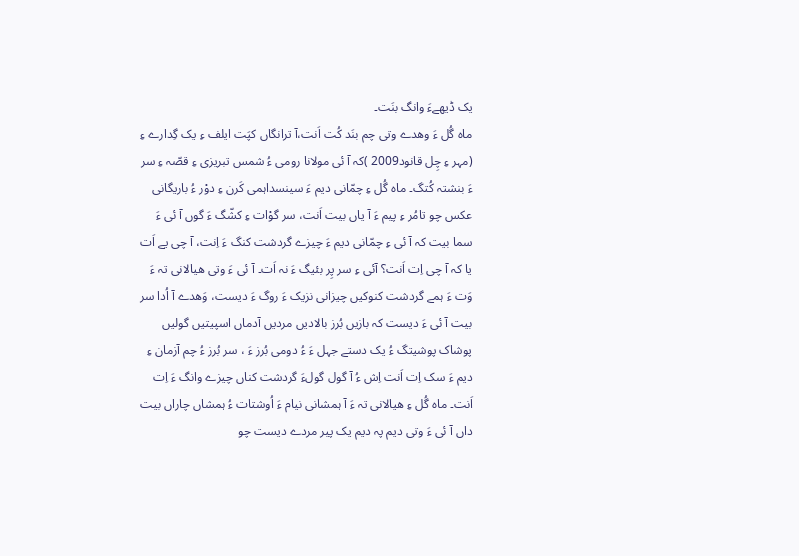یک ڈیھےءَ وانگ بنَت۔
ماہ گُل ءَ وھدے وتی چم بنَد کُت اَنت،آ ترانگاں کپَت ایلف ءِ یک گِدارے ءِ (مہر ءِ چِل قانود2009 )کہ آ ئی مولانا رومی ءُ شمس تبریزی ءِ قصّہ ءِ سر ءَ بنشتہ کُتگ۔ ماہ گُل ءِ چمّانی دیم ءَ سینسداہمی کَرن ءِ دوْر ءُ باریگانی عکس چو تامُر ءِ پیم ءَ آ یاں بیت اَنت، سر گوْات ءِ کشّگ ءَ گوں آ ئی ءَ سما بیت کہ آ ئی ءِ چمّانی دیم ءَ چیزے گردشت کنگ ءَ اِنت، آ چی یے اَت یا کہ آ چی اِت اَنت؟ آئی ءِ سر پِر بئیگ ءَ نہ اَت۔ آ ئی ءَ وتی ھیالانی تہ ءَ وَت ءَ ہمے گردشت کنوکیں چیزانی نزیک ءَ روگ ءَ دیست، وَھدے آ اُدا سر بیت آ ئی ءَ دیست کہ بازیں بُرز بالادیں مردیں آدماں اسپیتیں گولیں پوشاک پوشیتگ ءُ یک دستے جہل ءَ ءُ دومی بُرز ءَ ، سر بُرز ءُ چم آزمان ءِ دیم ءَ سک اِت اَنت اِش ءُ آ گول گولءَ گردشت کناں چیزے وانگ ءَ اِت اَنت۔ ماہ گُل ءِ ھیالانی تہ ءَ آ ہمشانی نیام ءَ اُوشتات ءُ ہمشاں چاراں بیت داں آ ئی ءَ وتی دیم پہ دیم یک پیر مردے دیست چو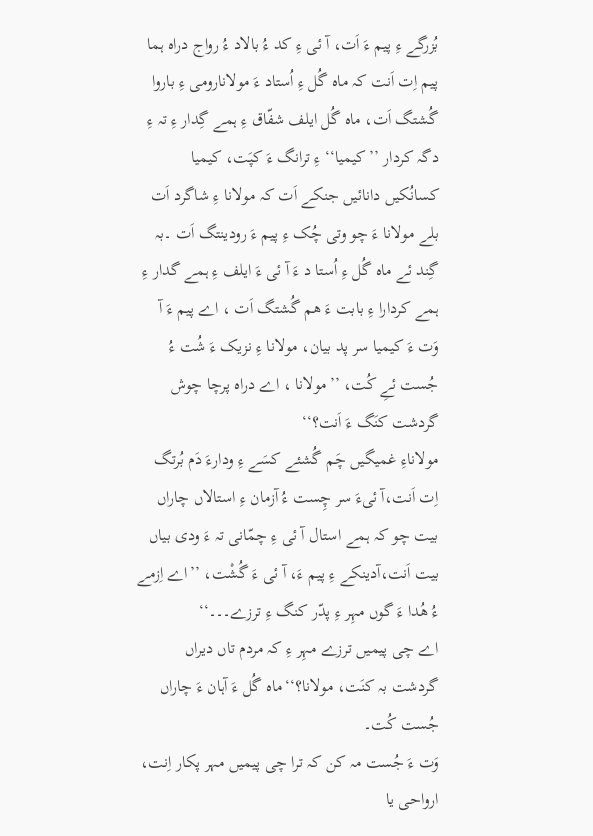بُزرگے ءِ پیم ءَ اَت، آ ئی ءِ کد ءُ بالاد ءُ رواج دراہ ہما پیم اِت اَنت کہ ماہ گُل ءِ اُستاد ءَ مولانارومی ءِ باروا گُشتگ اَت، ماہ گُل ایلف شفّاق ءِ ہمے گِدار ءِ تہ ءِ دگہ کردار ’’کیمیا‘‘ ءِ ترانگ ءَ کپَت، کیمیا کسانُکیں دانائیں جنکے اَت کہ مولانا ءِ شاگرد اَت بلے مولانا ءَ چو وتی چُک ءِ پیم ءَ رودینتگ اَت ۔بہ گِند ئے ماہ گُل ءِ اُستا د ءَ آ ئی ءَ ایلف ءِ ہمے گدار ءِ ہمے کردارا ءِ بابت ءَ ھم گُشتگ اَت ، اے پیم ءَ آ وَت ءَ کیمیا سر پد بیان، مولانا ءِ نزیک ءَ شُت ءُ جُست ئےِ کُت، ’’مولانا ، اے دراہ پرچا چوش گردشت کنَگ ءَ اَنت؟‘‘
مولاناءِ غمیگیں چَم گُشئے کسَے ءِ ودارءَ دَم بُرتگ اِت اَنت،آ ئیءَ سر چِست ءُ آزمان ءِ استالاں چاراں بیت چو کہ ہمے استال آ ئی ءِ چمّانی تہ ءَ ودی بیاں
بیت اَنت،آدینکے ءِ پیم ءَ، آ ئی ءَ گُشْت، ’’اے اِزمے ءُ ھُدا ءَ گوں مہِر ءِ پدّر کنگ ءِ ترزے۔۔۔‘‘
اے چی پیمیں ترزے مہِر ءِ کہ مردم تاں دیراں گردشت بہ کنَت، مولانا؟‘‘ماہ گُل ءَ آہان ءَ چاراں جُست کُت۔
وَت ءَ جُست مہ کن کہ ترا چی پیمیں مہر پکار اِنت، ارواحی یا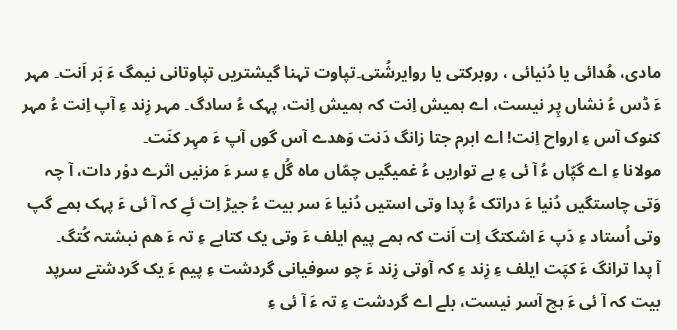مادی، ھُدائی یا دُنیائی ، روبرکتی یا روایرشُتی۔تپاوت تہنا گیشتریں تپاوتانی نیمگ ءَ بَر اَنت۔ مہر ءَ ڈس ءُ نشاں پِر نیست، اے ہمیش اِنت کہ ہمیش اِنت، پہک ءُ سادگ۔ مہر زِند ءِ آپ اِنت ءُ مہر کنوک آس ءِ ارواح اِنت! اے ابرم جتا زانگ دَنت وَھدے آس گوں آپ ءَ مہِر کنَت۔
مولانا ءِ اے گپّاں ءُ آ ئی ءِ بے تواریں ءُ غمیگیں چمّاں ماہ گُل ءِ سر ءَ مزنیں اثرے دوْر دات، آ چہ وَتی چاستگیں دُنیا ءَ دراتک ءُ پدا وتی استیں دُنیا ءَ سر بیت ءُ جیڑ اِت ئےِ کہ آ ئی ءَ پہک ہمے گپ وتی اُستاد ءِ دَپ ءَ اشکتگ اِت اَنت کہ ہمے پیم ایلف ءَ وتی یک کتابے ءِ تہ ءَ ھم نبشتہ کُتگ۔
آ پدا ترانگ ءَ کپَت ایلف ءِ زِند ءِ کہ آوتی زِند ءَ چو سوفیانی گردشت ءِ پیم ءَ یک گردشتے سرپد بیت کہ آ ئی ءَ ہچ آسر نیست، بلے اے گردشت ءِ تہ ءَ آ ئی ءِ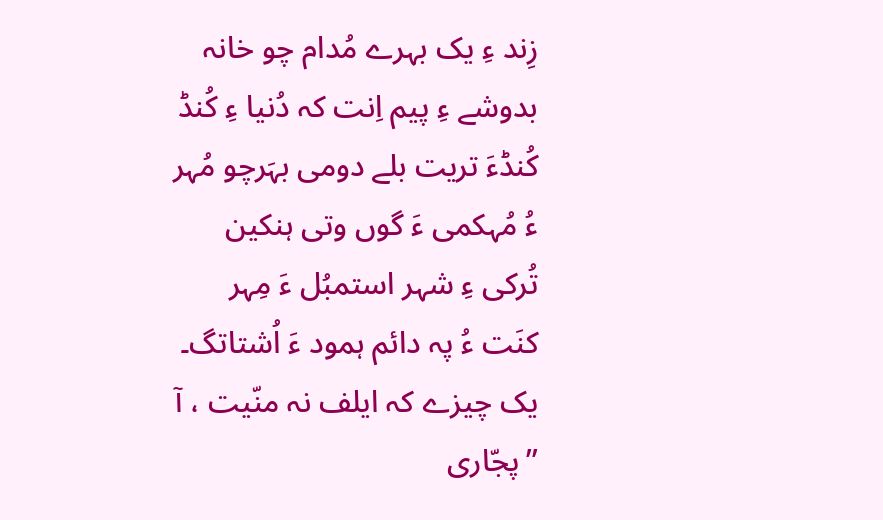زِند ءِ یک بہرے مُدام چو خانہ بدوشے ءِ پیم اِنت کہ دُنیا ءِ کُنڈ کُنڈءَ تریت بلے دومی بہَرچو مُہر ءُ مُہکمی ءَ گوں وتی ہنکین تُرکی ءِ شہر استمبُل ءَ مِہر کنَت ءُ پہ دائم ہمود ءَ اُشتاتگ۔ یک چیزے کہ ایلف نہ منّیت ، آ ’’پجّاری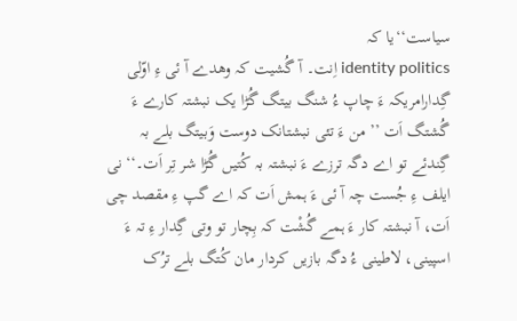سیاست‘‘یا کہ
identity politics اِنت۔ آ گُشیت کہ وھدے آ ئی ءِ اوّلی گِدارامریکہ ءَ چاپ ءُ شنگ بیتگ گُڑا یک نبشتہ کارے ءَ گُشتگ اَت ’’ من ءَ تئی نبشتانک دوست وَبیتگ بلے بہ گِندئے تو اے دگہ ترزے ءَ نبشتہ بہ کُتیں گُڑا شر تِر اَت۔‘‘ نی ایلف ءِ جُست چہ آ ئی ءَ ہمش اَت کہ اے گپ ءِ مقصد چی اَت، آ نبشتہ کار ءَ ہمے گُشْت کہ بِچار تو وتی گِدار ءِ تہ ءَ اسپینی، لاطینی ءُ دگہ بازیں کردار مان کُتگ بلے ترُک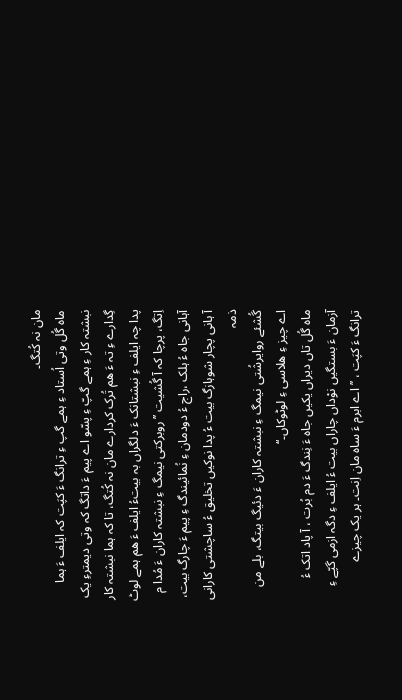مان نہ کُتگ۔
ماہ گُل وتی اُستاد ءِ ہمے گپ ءِ ترانگ ءَ کپَت کہ ایلف ءَ ہما نبشتہ کار ءِ ہمے گپّ ءِ پسّو اے پیم ءَ داتگ کہ وتی دیمترءِ یک گِدارے ءِ تہ ءَ ھم تُرک کردارے مان نہ کُتگ، تا کہ ہما نبشتہ کار پدا چہ ایلف ءِ نبشتانک ءَ دلگراں بہ بیتءُ ایلف ءَ ھم ہمے لوٹ اِتگ، پرچا کہ آ گُشیت ’’روبرکتی نیمگ ءِ نبشتہ کاران ءَ مُدا م آہانی جاہ ءُ ہلک ،راج ءُ دودمان ءِ نُمائیندگ ءِ پیم ءَ چارگ بیت، آ ہانی پچار شوہازگ بیت ءُ پدا نوکیں تخلیق ءُ ساچشتی کارانی ذمہ
گُشئے روایرشُتی نیمگ ءِ نبشتہ کاران ءَ دئیگ بیتگ، بلے من اے چیز ءِ ھلاسی ءِ لوٹوکاں۔‘‘
ماہ گُل تاں دیراں یکیں جاہ ءَ نِندگ ءَ دم بُرت ، آ پاد اتک ءُ آزمان ءَ بستگیں نوْداں چاراں بیت ءُ ایلف ءِ دگہ ازمی گپّے ءِ ترانگ ءَ کپَت ، ’’اے ابرم ءَ ساہ مان اِنت۔ ہر یک چیزے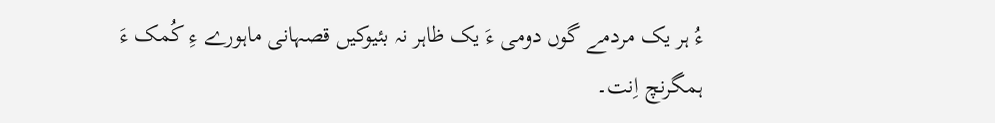ءُ ہر یک مردمے گوں دومی ءَ یک ظاہر نہ بئیوکیں قصہانی ماہورے ءِ کُمک ءَ ہمگرنچ اِنت۔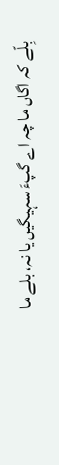بِلّے کہ اگاں ما چہ اے گپءَ سہیگیں یا نہ، بلے ما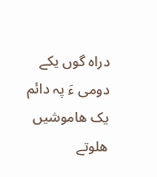دراہ گوں یکے دومی ءَ پہ دائم یک ھاموشیں ھلوتے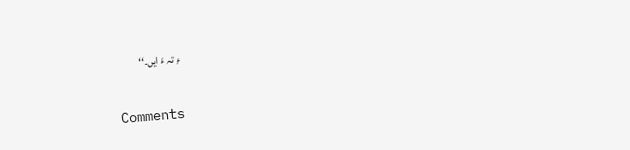ءِ تہ ءَ ایں۔‘‘

Comments